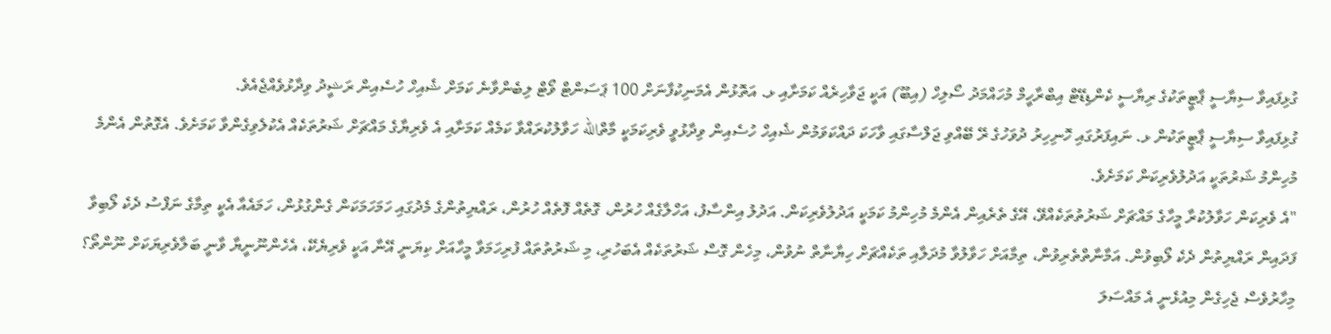ގުޅިފައިވާ ސިޔާސީ ޕާޓީތަކުގެ ރިޔާސީ ކެންޑިޑޭޓް އިބްރާހީމް މުހައްމަދު ސޯލިހް (އިބޫ) އަކީ ޖަވާހިރެއް ކަމަށާއި ޅ. އަތޮޅުން އެމަނިކުފާނަށް 100 ޕަސަންޓް ވޯޓް ލިބެންވާނެ ކަމަށް ޝެއިހް ހުސެއިން ރަޝީދު ވިދާޅުވެއްޖެއެވެ.
ގުޅިފައިވާ ސިޔާސީ ޕާޓީތަކުން ޅ. ނައިފަރުގައި ހޮނިހިރު ދުވަހުގެ ރޭ ބޭއްވި ޖަލްސާގައި ވާހަކަ ދައްކަވަމުން ޝެއިހް ހުސެއިން ވިދާޅުވީ ވެރިކަމަކީ މާތްالله ހަވާލުކުރައްވާ ކަމެއް ކަމަށާއި އެ ވެރިޔާގެ މައްޗަށް ޝަރުތަކެއް އެކުލެވިގެންވާ ކަމަށެވެ. އެގޮތުން އެންމެ މުހިންމު ޝަރުތަކީ އަދުލުވެރިކަން ކަމަށެވެ.
"އެ ވެރިކަން ހަވާލުކުރާ މީހާގެ މައްޗަށް ޝަރުތުތަކެއްވޭ، އޭގެ ތެރެއިން އެންމެ މުހިންމު ކަމަކީ އަދުލުވެރިކަން. އަދުލު އިންސާފު، އަހްލާގެއް ހުރުން، ގޮތެއް ފޮތެއް ހުރުން، ރައްޔިތުންގެ މެދުގައި ހަމަހަމަކަން ގެންގުޅުން، ހަމައެއާ އެކީ ތިމާގެ ނަފްސު ދެކެ ލޯބިވާ ފަދައިން ރައްޔިތުން ދެކެ ލޯބިވުން. އަމާނާތްތެރިވުން، ތިމާއަށް ހަވާލުވާ މުދަލާއި ތަކެއްޗަށް ހިޔާނާތް ނުވުން، މިހެން ގޮސް ޝަރުތަކެއް އެބަހުރި، މި ޝަރުތުތައް ފުރިހަމަވާ މީހާއަށް ކިޔަނީ އޭނާ އަކީ ވެރިޔެކޭ، އެހެންނޫނީޔާ ވާނީ ބަލާވެރިޔަކަށް ނޫންތޯ؟ މިހާރުވެސް ޖެހިގެން މިއުޅެނީ އެ މައްސަލަ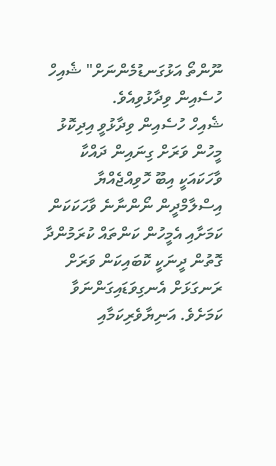ނޫންތޯ އަޅުގަނޑުމެންނަށް" ޝެއިހް ހުސެއިން ވިދާޅުވިއެވެ.
ޝެއިހް ހުސެއިން ވިދާޅުވީ އިދިކޮޅު މީހުން ވަރަށް ގިނައިން ދައްކާ ވާހަކައަކީ އިބޫ ހޮވިއްޖެއްޔާ އިސްލާމްދީން ނޯންނާނެ ވާހަކަކަން ކަމަށާއި އެމީހުން ކަންތައް ކުރަމުންދާ ގޮތުން ދީނަކީ ކޮބައިކަން ވަރަށް ރަނގަޅަށް އެނގިވަޑައިގަންނަވާ ކަމަށެވެ. އަނިޔާވެރިކަމާއި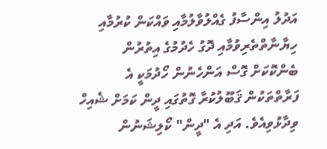އަދުލު އިންސާފު ގެއްލުވާލުމާއި ވައްކަން ކުރުމާއި ހިޔާނާތްތެރިވުމާއި ދޮގު ހެދުމުގެ އިތުރުން ބެންކޮކަށް ގޮސް އަންހެނުން ހޯދުމަކީ އެ ފަރާތްތަކުން ޤަބޫލުކުރާ ގޮތުގައި ދީން ކަމަށް ޝެއިހް ވިދާޅުވިއެވެ. އަދި އެ "ދީން" ކޯލިޝަނުން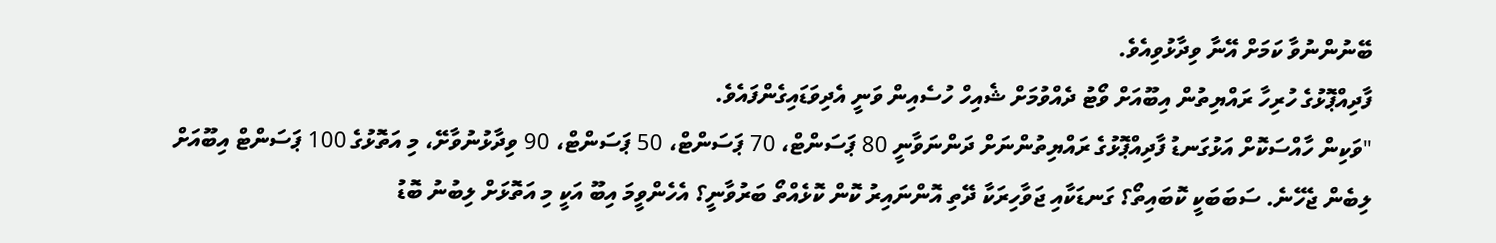ބޭނުންނުވާ ކަމަށް އޭނާ ވިދާޅުވިއެވެ.
ފާދިއްޕޮޅުގެ ހުރިހާ ރައްޔިތުން އިބޫއަށް ވޯޓު ދެއްވުމަށް ޝެއިހް ހުސެއިން ވަނީ އެދިވަޑައިގެންފައެވެ.
"ވަކިން ހާއްސަކޮށް އަޅުގަނޑު ފާދިއްޕޮޅުގެ ރައްޔިތުންނަށް ދަންނަވާނީ 80 ޕަސަންޓް، 70 ޕަސަންޓް، 50 ޕަސަންޓް، 90 ވިދާޅުނުވާށޭ، މި އަތޮޅުގެ 100 ޕަސަންޓް އިބޫއަށް ލިބެން ޖެހޭނެ. ސަބަބަކީ ކޮބައިތޯ؟ ގަނޑަކާއި ޖަވާހިރަކާ ދޭތި އޮންނައިރު ކޮން ކޮޅެއްތޯ ބަރުވާނީ؟ އެހެންވީމަ އިބޫ އަކީ މި އަތޮޅަށް ލިބުނު ބޮޑު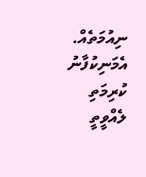ނިއުމަތެއް. އެމަނިކުފާނު ކުރިމަތި ލެއްވީތީ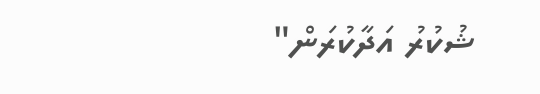ޝުކުރު އަދާކުރަން"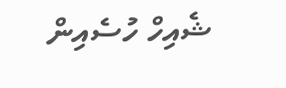ޝެއިހް ހުސެއިން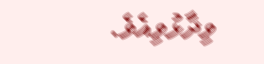ވިދާޅުވިއެވެ.